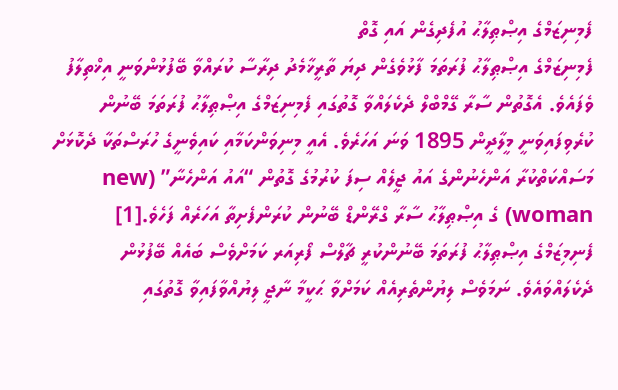ފެމިނިޒަމްގެ އިޞްޠިލާޙު އުފެދިގެން އައި ގޮތް
ފެމިނިޒަމްގެ އިޞްޠިލާޙު ފުރަތަމަ ފާޅުވެގެން ދިޔަ ތާރީޚާމެދު ދިރާސާ ކުރައްވާ ބޭފުޅުންވަނީ އިޚްތިލާފު ވެފައެވެ. އެގޮތުން ސާރާ ގޭމްބްލް ދެކެލައްވާ ގޮތުގައި ފެމިނިޒަމްގެ އިޞްޠިލާޙު ފުރަތަމަ ބޭނުން ކުރެވިފައިވަނީ މީލާދީން 1895 ވަނަ އަހަރެވެ. އެއީ މިނިވަންކަމާއި ކައިވެނީގެ ހުރަސްތަކާ ދެކޮޅަށް މަސައްކަތްކުރާ އަންހެނުންގެ އައު ޖީލެއް ސިފަ ކުރުމުގެ ގޮތުން “އައު އަންހެނާ” (new woman) ގެ އިޞްޠިލާޙު ސާރާ ގްރޭންޑް ބޭނުން ކުރަންފެށިތާ އަހަރެއް ފަހެވެ.[1]
ފެނިމިޒަމްގެ އިޞްޠިލާޙު ފުރަތަމަ ބޭނުންކުރީ ޗާލްސް ފޯރިއަރ ކަމަށްވެސް ބައެއް ބޭފުޅުން ދެކެލައްވައެވެ. ނަމަވެސް ލިޔުންތެރިއެއް ކަމަށްވާ ޙަކީމާ ނާޖީ ލިޔުއްވާފައިވާ ގޮތުގައި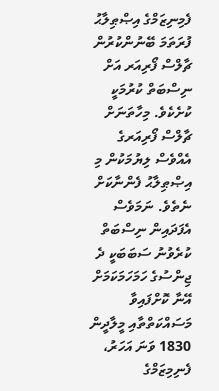ފެމިނިޒަމްގެ އިޞްޠިލާޙު ފުރަތަމަ ބޭނުންކުރުން ޗާލްސް ފޯރިއަރ އަށް ނިސްބަތް ކުރުމަކީ ކުށެކެވެ. މިހާތަނަށް ޗާލްސް ފޯރިއަރގެ އެއްވެސް ލިޔުމަކުން މި އިޞްޠިލާޙު ފެންނާކަށް ނެތެވެ. ނަމަވެސް އެފަދައިން ނިސްބަތް ކުރެވުނު ސަބަބަކީ ދެ ޖިންސުގެ ހަމަހަމަކަމަށް އޭނާ ކޮށްފައިވާ މަސައްކަތްތާއި މީލާދީން 1830 ވަނަ އަހަރު، ފެނިމިޒަމްގެ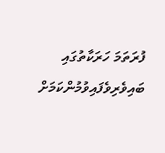ފުރަތަމަ ހަރަކާތުގައި ބައިވެރިވެފައިވުމުންކަމަށް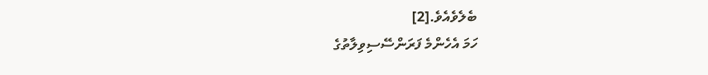ބެލެވެއެވެ.[2]
ހަމަ އެހެންމެ ފަރަންސޭސިވިލާތުގެ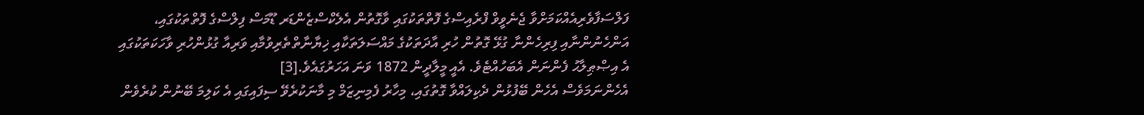ފަލްސަފާވެރިއެއްކަމަށްވާ ޖެނެވީވް ފްރެއިސްގެ ފޮތްތަކުގައި ވާގޮތުން އެލެކްސްޒެންޑަރ ޑޫމަސް ފިލްސްގެ ފޮތްތަކުގައި، އަންހެނުންނާއި ފިރިހެންނާ ގުޅޭ ގޮތުން ހުރި އާދަތަކުގެ މައްސަލަތަކާއި ޚިޔާނާތްތެރިވުމާއި ވަރިއާ ގުޅުންހުރި ވާހަކަތަކުގައި އެ އިޞްޠިލާޙު ފެންނަން އެބަހުއްޓެވެ. އެއީ މީލާދީން 1872 ވަނަ އަހަރުގައެވެ.[3]
އެހެންނަމަވެސް އެހެން ބޭފުޅުން ދެކިލައްވާ ގޮތުގައި، މިހާރު ފެމިނިޒަމް މި މާނަކުރެވޭ ސިފައިގައި އެ ކަލިމަ ބޭނުން ކުރެވެން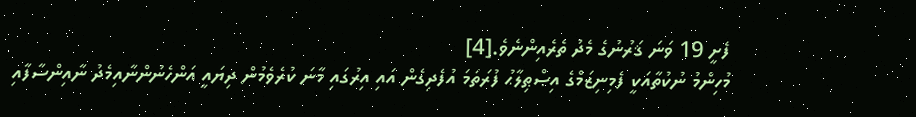ފެށީ 19 ވަނަ ޤަރުނުގެ މެދު ތެރެއިންނެވެ.[4]
މުހިންމު ނުކުތާއަކީ ފެމިނިޒަމްގެ އިޞްޠިލާޙު ފުރަތަމަ އުފެދިގެން އައި އިރުގައި މާނަ ކުރެވެމުން ދިޔައީ އަންހެނުންނާއިމެދު ނާއިންސާފާއި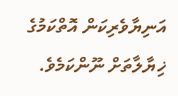އަނިޔާވެރިކަން އޮތްކަމުގެ ޚިޔާލާތަށް ނޫންކަމެވެ.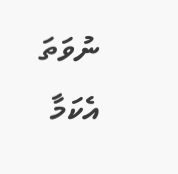ނުވަތަ އެކަމާ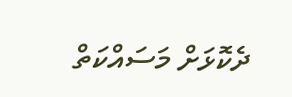ދެކޮޅަށް މަސައްކަތް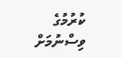ކުރުމުގެ ވިސްނުމަށް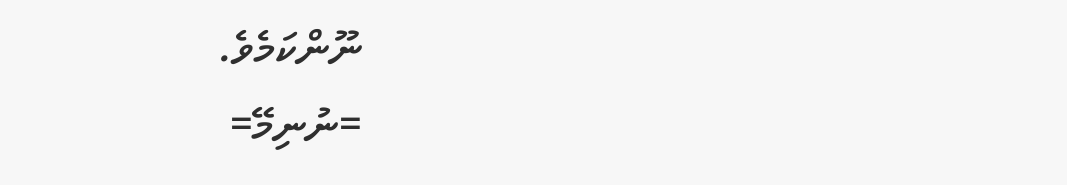ނޫންކަމެވެ.
=ނުނިމޭ=